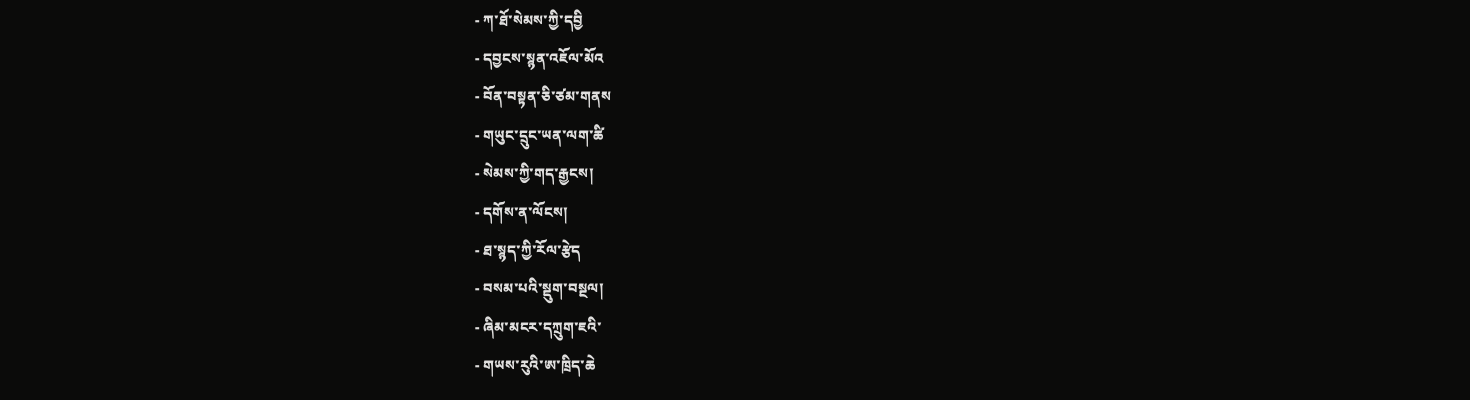- ཀ་ཐོ་སེམས་ཀྱི་དབྱི
- དབྱངས་སྙན་འཇོལ་མོའ
- བོན་བསྟན་ཅི་ཙམ་གནས
- གཡུང་དྲུང་ཡན་ལག་ཚི
- སེམས་ཀྱི་གད་རྒྱངས།
- དགོས་ན་ལོངས།
- ཐ་སྙད་ཀྱི་རོལ་རྩེད
- བསམ་པའི་སྡུག་བསྔལ།
- ཞིམ་མངར་དཀྲུག་ཇའི་
- གཡས་རུའི་ཨ་ཁྲིད་ཆེ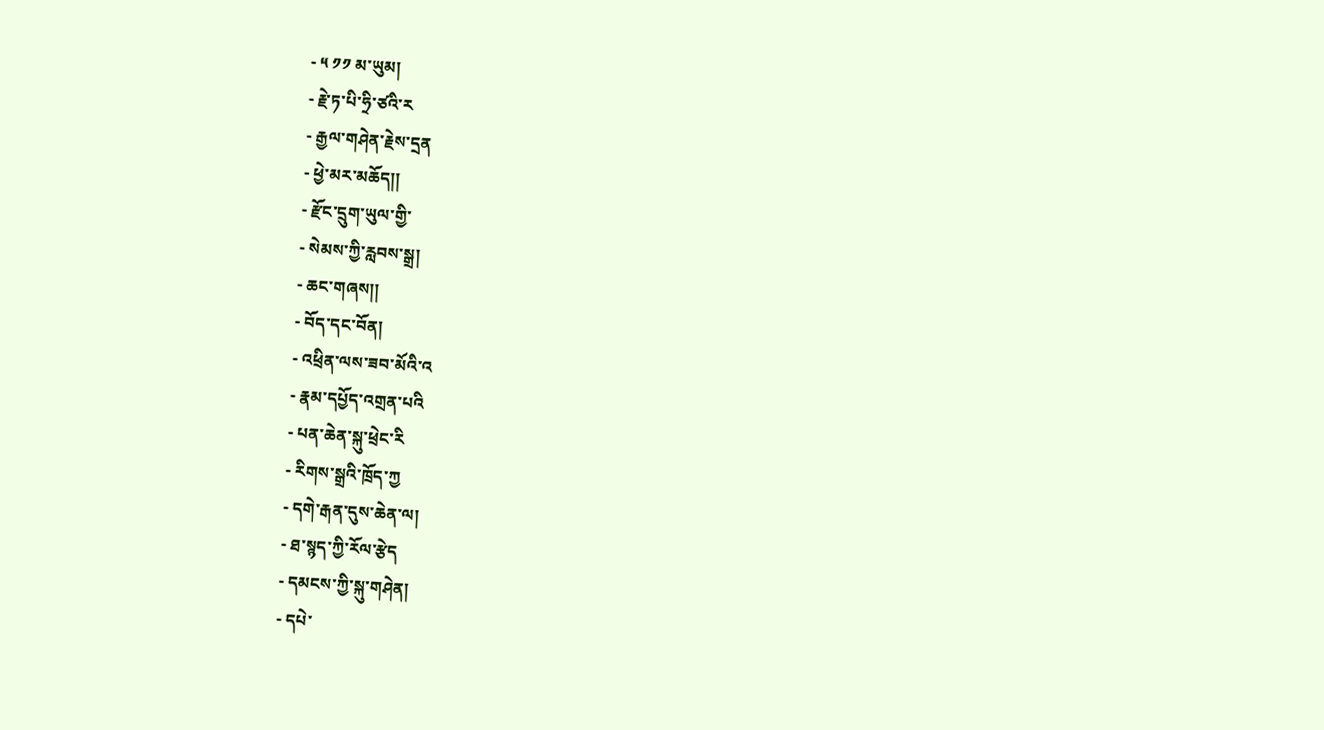- ༥ ༡༡ མ་ཡུམ།
- རྗེ་ཏ་པི་ཧྲི་ཙའི་ར
- རྒྱལ་གཤེན་རྗེས་དྲན
- ཕྱེ་མར་མཆོད།།
- རྫོང་དྲུག་ཡུལ་གྱི་
- སེམས་ཀྱི་རླབས་སྒྲ།
- ཆང་གཞས།།
- བོད་དང་བོན།
- འཕྲིན་ལས་ཟབ་མོའི་འ
- རྣམ་དཔྱོད་འགྲན་པའི
- པན་ཆེན་སྐུ་ཕྲེང་རི
- རིགས་སྒྲའི་ཁྲོད་ཀྱ
- དགེ་རྒན་དུས་ཆེན་ལ།
- ཐ་སྙད་ཀྱི་རོལ་རྩེད
- དམངས་ཀྱི་སྐུ་གཤེན།
- དཔེ་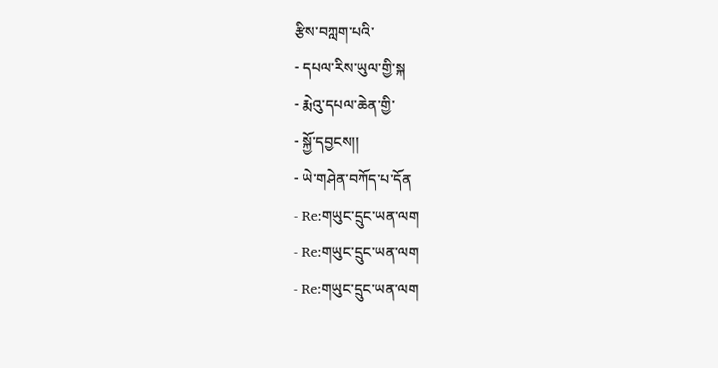རྩིས་བཀླག་པའི་
- དཔལ་རིས་ཡུལ་གྱི་སྐ
- རྨེའུ་དཔལ་ཆེན་གྱི་
- སྐྱོ་དབྱངས།།
- ཡེ་གཤེན་བཀོད་པ་དོན
- Re:གཡུང་དྲུང་ཡན་ལག
- Re:གཡུང་དྲུང་ཡན་ལག
- Re:གཡུང་དྲུང་ཡན་ལག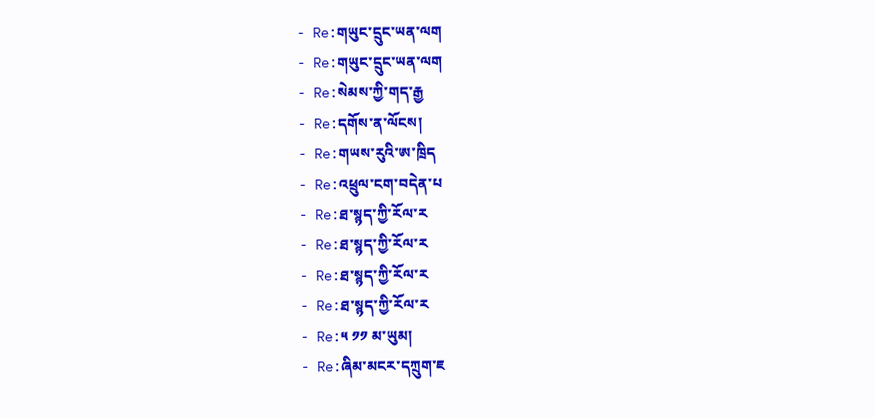- Re:གཡུང་དྲུང་ཡན་ལག
- Re:གཡུང་དྲུང་ཡན་ལག
- Re:སེམས་ཀྱི་གད་རྒྱ
- Re:དགོས་ན་ལོངས།
- Re:གཡས་རུའི་ཨ་ཁྲིད
- Re:འཕྲུལ་ངག་བདེན་པ
- Re:ཐ་སྙད་ཀྱི་རོལ་ར
- Re:ཐ་སྙད་ཀྱི་རོལ་ར
- Re:ཐ་སྙད་ཀྱི་རོལ་ར
- Re:ཐ་སྙད་ཀྱི་རོལ་ར
- Re:༥ ༡༡ མ་ཡུམ།
- Re:ཞིམ་མངར་དཀྲུག་ཇ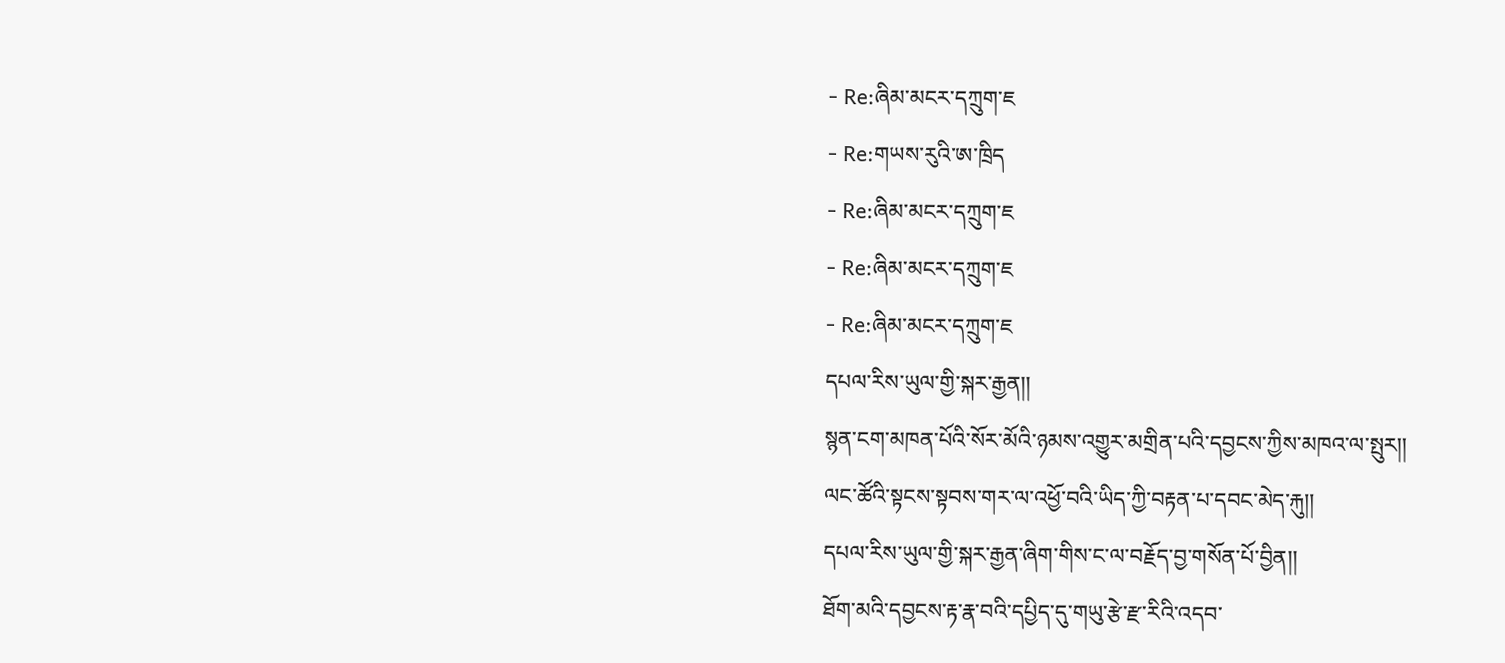- Re:ཞིམ་མངར་དཀྲུག་ཇ
- Re:གཡས་རུའི་ཨ་ཁྲིད
- Re:ཞིམ་མངར་དཀྲུག་ཇ
- Re:ཞིམ་མངར་དཀྲུག་ཇ
- Re:ཞིམ་མངར་དཀྲུག་ཇ
དཔལ་རིས་ཡུལ་གྱི་སྐར་རྒྱན།།
སྙན་ངག་མཁན་པོའི་སོར་མོའི་ཉམས་འགྱུར་མགྲིན་པའི་དབྱངས་ཀྱིས་མཁའ་ལ་སྤུར།།
ལང་ཚོའི་སྟངས་སྟབས་གར་ལ་འཕྱོ་བའི་ཡིད་ཀྱི་བརྟན་པ་དབང་མེད་རྐུ།།
དཔལ་རིས་ཡུལ་གྱི་སྐར་རྒྱན་ཞིག་གིས་ང་ལ་བརྗོད་བྱ་གསོན་པོ་བྱིན།།
ཐོག་མའི་དབྱངས་རྟ་རྣ་བའི་དཔྱིད་དུ་གཡུ་རྩེ་རྫ་རིའི་འདབ་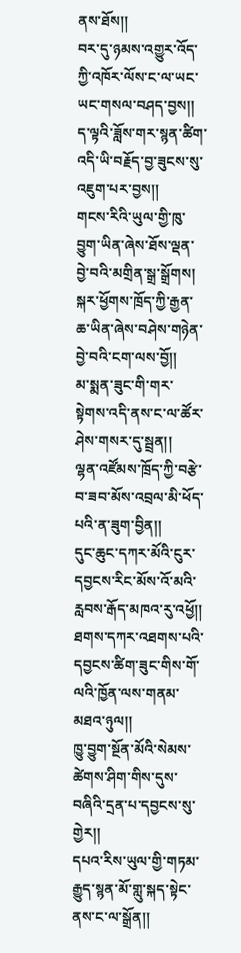ནས་ཐོས།།
བར་དུ་ཉམས་འགྱུར་འོད་ཀྱི་འཁོར་ལོས་ང་ལ་ཡང་ཡང་གསལ་བཤད་བྱས།།
ད་ལྟའི་ཟློས་གར་སྙན་ཚིག་འདི་ཡི་བརྗོད་བྱ་ཟུངས་སུ་འཇུག་པར་བྱས།།
གངས་རིའི་ཡུལ་གྱི་ཁུ་བྱུག་ཡིན་ཞེས་ཐོས་ལྡན་བྱེ་བའི་མགྲིན་སྒྲ་སྒྲོགས།
སྐར་ཕྱོགས་ཁྲོད་ཀྱི་རྒྱན་ཆ་ཡིན་ཞེས་བཤེས་གཉེན་བྱེ་བའི་ངག་ལས་བྱོ།།
མ་སྨན་ཟུང་གི་གར་སྟེགས་འདི་ནས་ང་ལ་ཚོར་ཤེས་གསར་དུ་སྦྲན།།
ལྷན་འཛོམས་ཁྲོད་ཀྱི་བརྩེ་བ་ཟབ་མོས་འབྲལ་མི་ཕོད་པའི་ན་ཟུག་བྱིན།།
དུང་ཆུང་དཀར་མོའི་ངུར་དབྱངས་རིང་མོས་འོ་མའི་རླབས་རྒོད་མཁའ་རུ་འཕྱོ།།
ཐགས་དཀར་འཐགས་པའི་དབྱངས་ཚིག་ཟུང་གིས་གོ་ལའི་ཁྱོན་ལས་གནམ་མཐའ་ཉུལ།།
ཁྱུ་བྱུག་སྔོན་མོའི་སེམས་ཚེགས་ཤིག་གིས་དུས་བཞིའི་དྲན་པ་དབྱངས་སུ་གྱེར།།
དཔའ་རིས་ཡུལ་གྱི་གཏམ་རྒྱུད་སྙན་མོ་གླུ་སྐད་སྟེང་ནས་ང་ལ་སྒྲོན།།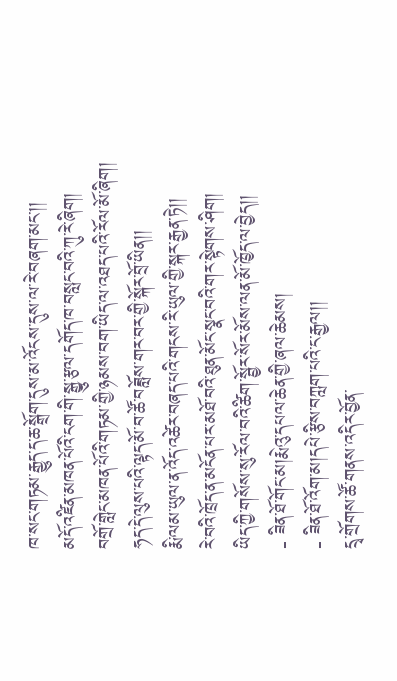ཁ་སང་གཏམ་རྒྱུད་ད་ཆ་སྒྲོག་དུས་མ་འོངས་དུས་ལ་རེ་བཞག་མང་།།
མདོ་འཛིན་མཁན་པོའི་ངག་གི་སྒྱུ་རྩལ་དགོད་ཁ་བསླང་བའི་ཀུ་རེ་ཞིག།
བགྲོ་གླེང་མཁན་པོའི་གཏམ་གྱི་ཉམས་བག་ཡིད་ལ་འཐད་པའི་རོལ་མོ་ཞིག།
ཧད་དེ་ལུས་པའི་ལྟད་མོ་བ་ཚོ་བཟློས་གར་བར་གྱི་སྐོར་བྲོ་ཡིན།།
རྨི་ལམ་ཡུལ་ན་འོད་འཚེར་བཞད་པའི་གངས་རི་ཡུལ་གྱི་སྐར་རྒྱན་ཏེ།།
རེ་བའི་ཁྲོད་ན་མངོན་པར་མཐོ་བའི་ཐུན་མོང་སྣང་བའི་གར་སྟེགས་ཤིག།
ཡིད་ཀྱི་གསོས་སུ་རོལ་བའི་ཚིག་སྦྱོར་སོར་མོས་ལན་མོ་ཁྱོད་ལ་བྱེད།།
- ཟིན་ཐོ་གོང་མ།རྨེའུ་དཔལ་ཆེན་གྱི་ཞལ་ཆེམས།
- ཟིན་ཐོ་འོག་མ།དཔེ་རྩིས་བཀླག་པའི་ང་རྒྱལ།།
དྲྭ་གྲོགས་ཚོ་གནས་འདིར་བྱོན་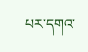པར་དགའ་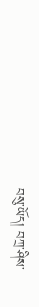བསུ་ཡོད། བཀྲ་ཤིས་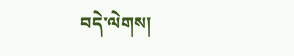བདེ་ལེགས།